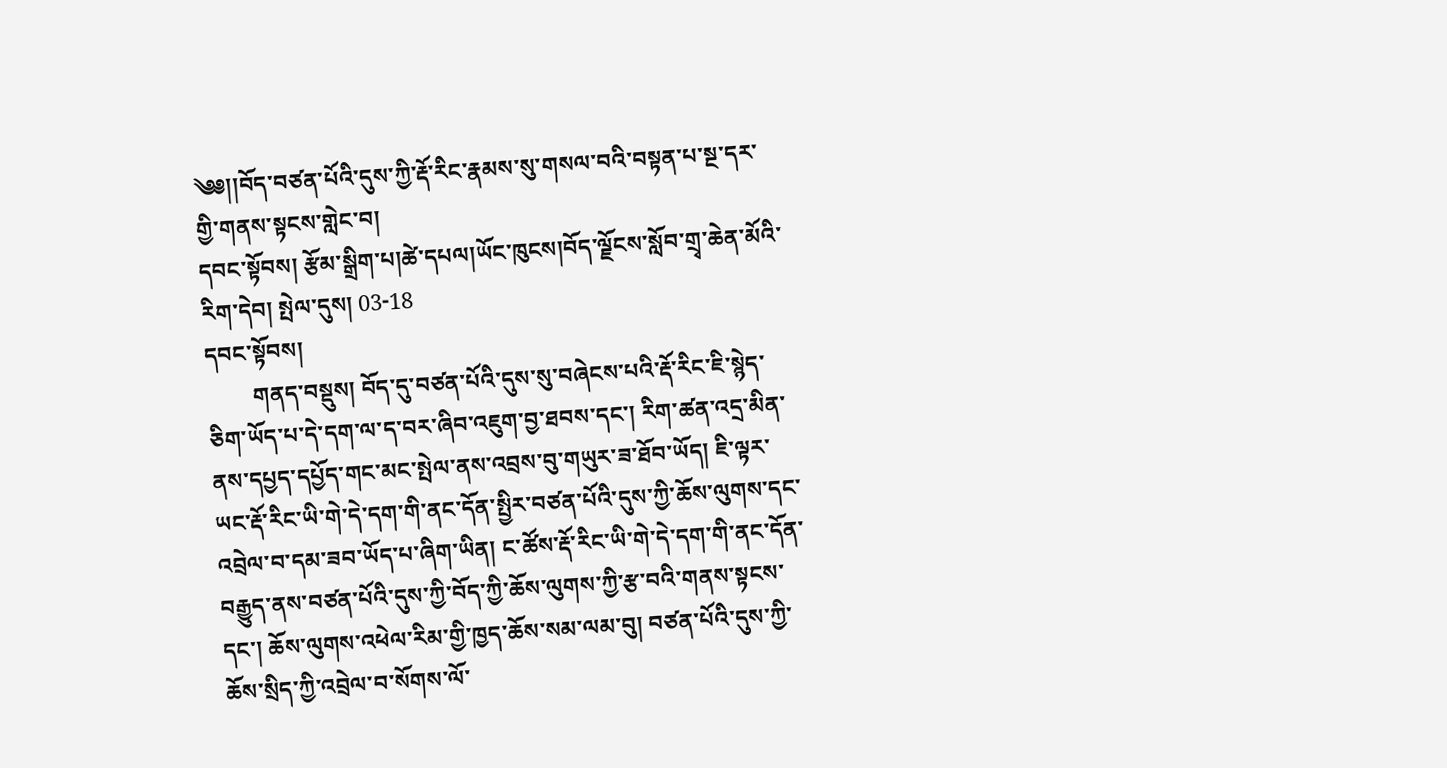༄༅།།བོད་བཙན་པོའི་དུས་ཀྱི་རྡོ་རིང་རྣམས་སུ་གསལ་བའི་བསྟན་པ་སྔ་དར་གྱི་གནས་སྟངས་གླེང་བ།
དབང་སྟོབས། རྩོམ་སྒྲིག་པ།ཚེ་དཔལ།ཡོང་ཁུངས།བོད་ལྗོངས་སློབ་གྲྭ་ཆེན་མོའི་རིག་དེབ། སྤེལ་དུས། 03-18
དབང་སྟོབས།
        གནད་བསྡུས། བོད་དུ་བཙན་པོའི་དུས་སུ་བཞེངས་པའི་རྡོ་རིང་ཇི་སྙེད་ཅིག་ཡོད་པ་དེ་དག་ལ་ད་བར་ཞིབ་འཇུག་བྱ་ཐབས་དང་། རིག་ཚན་འདྲ་མིན་ནས་དཔྱད་དཔྱོད་གང་མང་སྤེལ་ནས་འབྲས་བུ་གཡུར་ཟ་ཐོབ་ཡོད། ཇི་ལྟར་ཡང་རྡོ་རིང་ཡི་གེ་དེ་དག་གི་ནང་དོན་སྤྱིར་བཙན་པོའི་དུས་ཀྱི་ཆོས་ལུགས་དང་འབྲེལ་བ་དམ་ཟབ་ཡོད་པ་ཞིག་ཡིན། ང་ཚོས་རྡོ་རིང་ཡི་གེ་དེ་དག་གི་ནང་དོན་བརྒྱུད་ནས་བཙན་པོའི་དུས་ཀྱི་བོད་ཀྱི་ཆོས་ལུགས་ཀྱི་རྩ་བའི་གནས་སྟངས་དང་། ཆོས་ལུགས་འཕེལ་རིམ་གྱི་ཁྱད་ཆོས་སམ་ལམ་བུ། བཙན་པོའི་དུས་ཀྱི་ཆོས་སྲིད་ཀྱི་འབྲེལ་བ་སོགས་ལོ་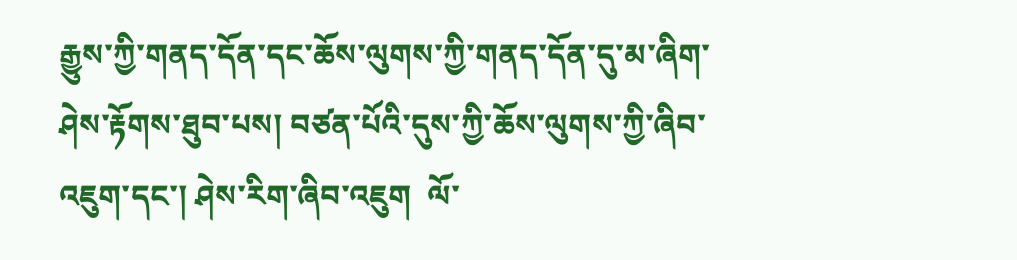རྒྱུས་ཀྱི་གནད་དོན་དང་ཆོས་ལུགས་ཀྱི་གནད་དོན་དུ་མ་ཞིག་ཤེས་རྟོགས་ཐུབ་པས། བཙན་པོའི་དུས་ཀྱི་ཆོས་ལུགས་ཀྱི་ཞིབ་འཇུག་དང་། ཤེས་རིག་ཞིབ་འཇུག  ལོ་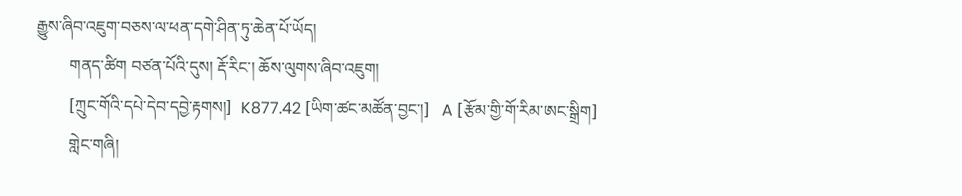རྒྱུས་ཞིབ་འཇུག་བཅས་ལ་ཕན་དགེ་ཤིན་ཏུ་ཆེན་པོ་ཡོད།
        གནད་ཚིག བཙན་པོའི་དུས། རྡོ་རིང་། ཆོས་ལུགས་ཞིབ་འཇུག།
        [ཀྲུང་གོའི་དཔེ་དེབ་དབྱེ་རྟགས།]  K877.42 [ཡིག་ཚང་མཚོན་བྱང་།]   A [རྩོམ་གྱི་གོ་རིམ་ཨང་སྒྲིག]
        གླེང་གཞི།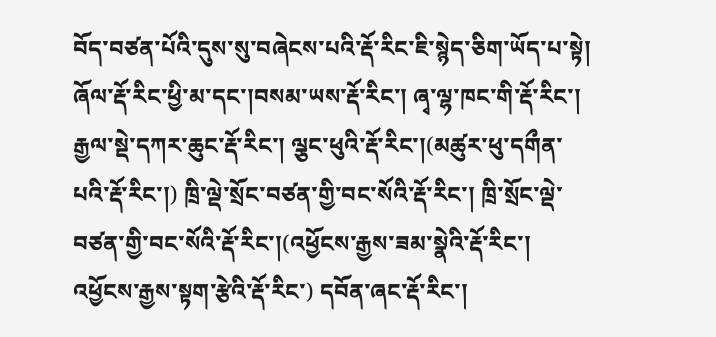བོད་བཙན་པོའི་དུས་སུ་བཞེངས་པའི་རྡོ་རིང་ཇི་སྙེད་ཅིག་ཡོད་པ་སྟེ། ཞོལ་རྡོ་རིང་ཕྱི་མ་དང་།བསམ་ཡས་རྡོ་རིང་། ཞྭ་ལྷ་ཁང་གི་རྡོ་རིང་། རྒྱལ་སྡེ་དཀར་ཆུང་རྡོ་རིང་། ལྕང་ཕུའི་རྡོ་རིང་།(མཚུར་ཕུ་དགྀན་པའི་རྡོ་རིང་།) ཁྲི་ལྡེ་སྲོང་བཙན་གྱི་བང་སོའི་རྡོ་རིང་། ཁྲི་སྲོང་ལྡེ་བཙན་གྱི་བང་སོའི་རྡོ་རིང་།(འཕྱོངས་རྒྱས་ཟམ་སྣེའི་རྡོ་རིང་། འཕྱོངས་རྒྱས་སྟག་རྩེའི་རྡོ་རིང་) དབོན་ཞང་རྡོ་རིང་།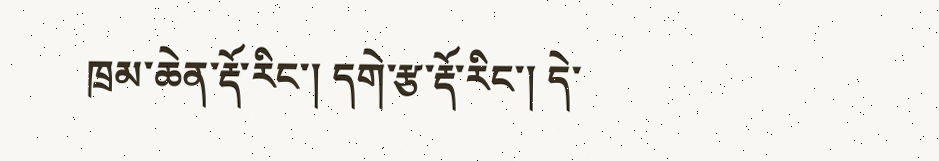ཁྲམ་ཆེན་རྡོ་རིང་། དགེ་རྩ་རྡོ་རིང་། དེ་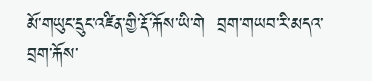མོ་གཡུང་དྲུང་འཛིན་གྱི་རྡོ་རྐོས་ཡི་གེ  བྲག་གཡབ་རི་མདའ་བྲག་རྐོས་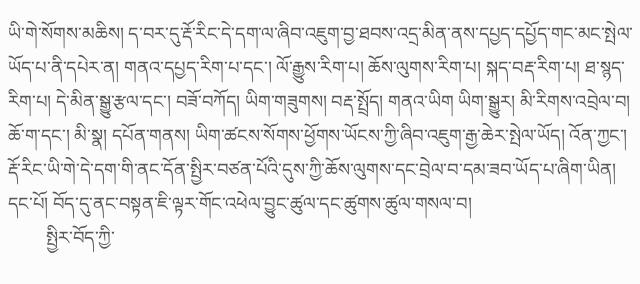ཡི་གེ་སོགས་མཆིས། ད་བར་དུ་རྡོ་རིང་དེ་དག་ལ་ཞིབ་འཇུག་བྱ་ཐབས་འདྲ་མིན་ནས་དཔྱད་དཔྱོད་གང་མང་སྤེལ་ཡོད་པ་ནི་དཔེར་ན། གནའ་དཔྱད་རིག་པ་དང་། ལོ་རྒྱུས་རིག་པ། ཆོས་ལུགས་རིག་པ། སྐད་བརྡ་རིག་པ། ཐ་སྙད་རིག་པ། དེ་མིན་སྒྱུ་རྩལ་དང་། བཟོ་བཀོད། ཡིག་གཟུགས། བརྡ་སྤྲོད། གནའ་ཡིག ཡིག་སྒྱུར། མི་རིགས་འབྲེལ་བ། ཆོ་ག་དང་། མི་སྣ། དཔོན་གནས། ཡིག་ཚངས་སོགས་ཕྱོགས་ཡོངས་ཀྱི་ཞིབ་འཇུག་རྒྱ་ཆེར་སྤེལ་ཡོད། འོན་ཀྱང་། རྡོ་རིང་ཡི་གེ་དེ་དག་གི་ནང་དོན་སྤྱིར་བཙན་པོའི་དུས་ཀྱི་ཆོས་ལུགས་དང་བྲེལ་བ་དམ་ཟབ་ཡོད་པ་ཞིག་ཡིན།
དང་པོ། བོད་དུ་ནང་བསྟན་ཇི་ལྟར་གོང་འཕེལ་བྱུང་ཚུལ་དང་ཚུགས་ཚུལ་གསལ་བ།
        སྤྱིར་བོད་ཀྱི་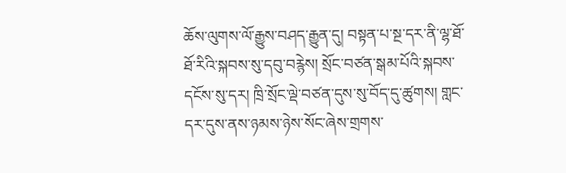ཆོས་ལུགས་ལོ་རྒྱུས་བཤད་རྒྱུན་དུ། བསྟན་པ་སྔ་དར་ནི་ལྷ་ཐོ་ཐོ་རིའི་སྐབས་སུ་དབུ་བརྙེས། སྲོང་བཙན་སྒམ་པོའི་སྐབས་དངོས་སུ་དར། ཁྲི་སྲོང་ལྡེ་བཙན་དུས་སུ་བོད་དུ་ཚུགས། གླང་དར་དུས་ནས་ཉམས་ཉེས་སོང་ཞེས་གྲགས་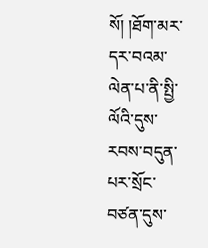སོ། །ཐོག་མར་དར་བའམ་ལེན་པ་ནི་སྤྱི་ལོའི་དུས་རབས་བདུན་པར་སྲོང་བཙན་དུས་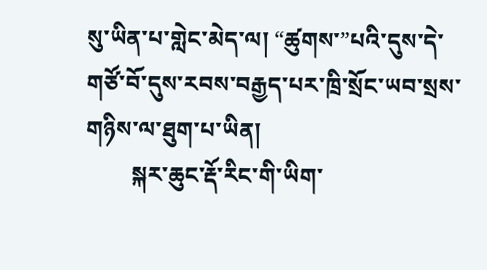སུ་ཡིན་པ་གླེང་མེད་ལ། “ཚུགས་”པའི་དུས་དེ་གཙོ་བོ་དུས་རབས་བརྒྱད་པར་ཁྲི་སྲོང་ཡབ་སྲས་གཉིས་ལ་ཐུག་པ་ཡིན།
        སྐར་ཆུང་རྡོ་རིང་གི་ཡིག་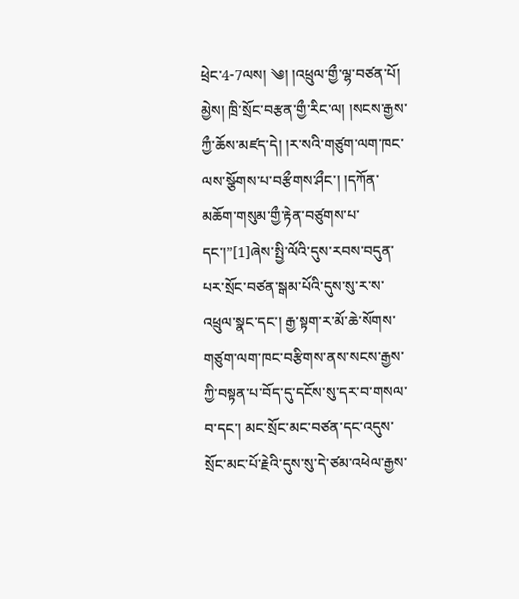ཕྲེང་4-7ལས། ༄། །འཕྲུལ་གྱྀ་ལྷ་བཙན་པོ། མྱེས། ཁྲི་སྲོང་བརྩན་གྱྀ་རིང་ལ། །སངས་རྒྱས་ཀྱྀ་ཆོས་མཛད་དེ། །ར་སའི་གཙུག་ལག་ཁང་ལས་སྩོགས་པ་བརྩྀགས་ཤྀང་། །དཀོན་མཆོག་གསུམ་གྱྀ་རྟེན་བཙུགས་པ་དང་།”[1]ཞེས་སྤྱི་ལོའི་དུས་རབས་བདུན་པར་སྲོང་བཙན་སྒམ་པོའི་དུས་སུ་ར་ས་འཕྲུལ་སྣང་དང་། རྒྱ་སྟག་ར་མོ་ཆེ་སོགས་གཙུག་ལག་ཁང་བརྩིགས་ནས་སངས་རྒྱས་ཀྱི་བསྟན་པ་བོད་དུ་དངོས་སུ་དར་བ་གསལ་བ་དང་། མང་སྲོང་མང་བཙན་དང་འདུས་སྲོང་མང་པོ་རྗེའི་དུས་སུ་དེ་ཙམ་འཕེལ་རྒྱས་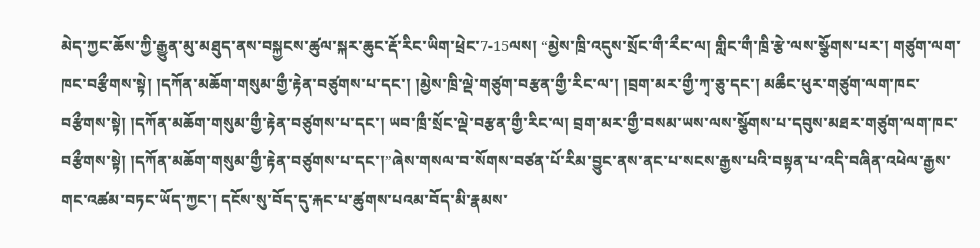མེད་ཀྱང་ཆོས་ཀྱི་རྒྱུན་མུ་མཐུད་ནས་བསྐྱངས་ཚུལ་སྐར་ཆུང་རྡོ་རིང་ཡིག་ཕྲེང་7-15ལས། “མྱེས་ཁྲི་འདུས་སྲོང་གྀ་རྀང་ལ། གླིང་གྀ་ཁྲི་རྩེ་ལས་སྩོགས་པར་། གཙུག་ལག་ཁང་བརྩྀགས་སྟེ། །དཀོན་མཆོག་གསུམ་གྱྀ་རྟེན་བཙུགས་པ་དང་། །མྱེས་ཁྲི་ལྡེ་གཙུག་བརྩན་གྱྀ་རིང་ལ་། །བྲག་མར་གྱྀ་ཀྭ་ཅུ་དང་། མཆྀང་ཕུར་གཙུག་ལག་ཁང་བརྩྀགས་སྟེ། །དཀོན་མཆོག་གསུམ་གྱྀ་རྟེན་བཙུགས་པ་དང་། ཡབ་ཁྲྀ་སྲོང་ལྡེ་བརྩན་གྱྀ་རིང་ལ། བྲག་མར་གྱྀ་བསམ་ཡས་ལས་སྩོགས་པ་དབུས་མཐར་གཙུག་ལག་ཁང་བརྩྀགས་སྟེ། །དཀོན་མཆོག་གསུམ་གྱྀ་རྟེན་བཙུགས་པ་དང་།”ཞེས་གསལ་བ་སོགས་བཙན་པོ་རིམ་བྱུང་ནས་ནང་པ་སངས་རྒྱས་པའི་བསྟན་པ་འདི་བཞིན་འཕེལ་རྒྱས་གང་འཚམ་བཏང་ཡོད་ཀྱང་། དངོས་སུ་བོད་དུ་རྐང་པ་ཚུགས་པའམ་བོད་མི་རྣམས་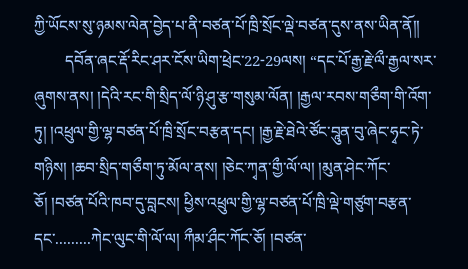ཀྱི་ཡོངས་སུ་ཉམས་ལེན་བྱེད་པ་ནི་བཙན་པོ་ཁྲི་སྲོང་ལྡེ་བཙན་དུས་ནས་ཡིན་ནོ།།
        དབོན་ཞང་རྡོ་རིང་ཤར་ངོས་ཡིག་ཕྲེང་22-29ལས། “དང་པོ་རྒྱ་རྗེ་ལྀ་རྒྱལ་སར་ཞུགས་ནས། །དེའི་རང་གི་སྲིད་ལོ་ཉི་ཤུ་རྩ་གསུམ་ལོན། །རྒྱལ་རབས་གཅྀག་གི་འོག་ཏུ། །འཕྲུལ་གྱི་ལྷ་བཙན་པོ་ཁྲི་སྲོང་བརྩན་དང། །རྒྱ་རྗེ་ཐེའེ་ཙོང་བཱུན་བུ་ཞེང་ཧྭང་ཏེ་གཉིས། །ཆབ་སྲིད་གཅྀག་ཏུ་མོལ་ནས། །ཅེང་ཀྭན་གྱྀ་ལོ་ལ། །མུན་ཤེང་ཀོང་ཅོ། །བཙན་པོའི་ཁབ་དུ་བླངས། ཕྱིས་འཕྲུལ་གྱི་ལྷ་བཙན་པོ་ཁྲི་ལྡེ་གཙུག་བརྩན་དང་.........ཀེང་ལུང་གི་ལོ་ལ། ཀྀམ་ཤྀང་ཀོང་ཅོ། །བཙན་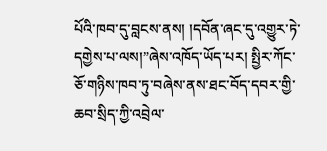པོའི་ཁབ་དུ་བླངས་ནས། །དབོན་ཞང་དུ་འགྱུར་ཏེ་དགྱེས་པ་ལས།”ཞེས་འཁོད་ཡོད་པར། སྤྱིར་ཀོང་ཅོ་གཉིས་ཁབ་ཏུ་བཞེས་ནས་ཐང་བོད་དབར་གྱི་ཆབ་སྲིད་ཀྱི་འབྲེལ་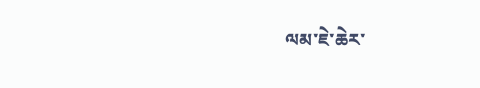ལམ་ཇེ་ཆེར་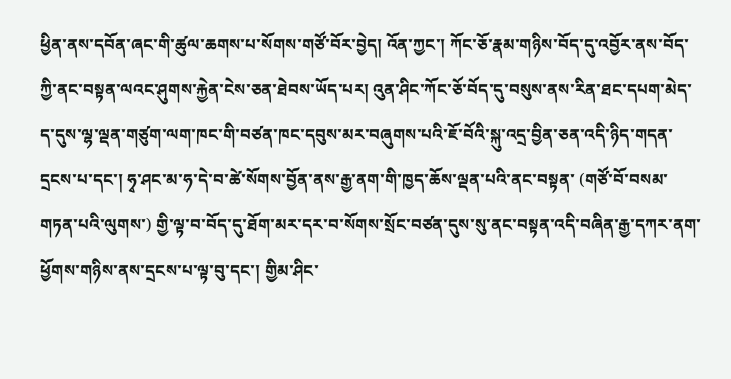ཕྱིན་ནས་དབོན་ཞང་གི་ཚུལ་ཆགས་པ་སོགས་གཙོ་བོར་བྱེད། འོན་ཀྱང་། ཀོང་ཅོ་རྣམ་གཉིས་བོད་དུ་འབྱོར་ནས་བོད་ཀྱི་ནང་བསྟན་ལའང་ཤུགས་རྐྱེན་ངེས་ཅན་ཐེབས་ཡོད་པར། འུན་ཤིང་ཀོང་ཅོ་བོད་དུ་བསུས་ནས་རིན་ཐང་དཔག་མེད་ད་དུས་ལྷ་ལྡན་གཙུག་ལག་ཁང་གི་བཙན་ཁང་དབུས་མར་བཞུགས་པའི་ཇོ་བོའི་སྐུ་འདྲ་བྱིན་ཅན་འདི་ཉིད་གདན་དྲངས་པ་དང་། ཧྭ་ཤང་མ་ཧ་དེ་བ་ཚེ་སོགས་བྱོན་ནས་རྒྱ་ནག་གི་ཁྱད་ཆོས་ལྡན་པའི་ནང་བསྟན་ (གཙོ་བོ་བསམ་གཏན་པའི་ལུགས་) གྱི་ལྟ་བ་བོད་དུ་ཐོག་མར་དར་བ་སོགས་སྲོང་བཙན་དུས་སུ་ནང་བསྟན་འདི་བཞིན་རྒྱ་དཀར་ནག་ཕྱོགས་གཉིས་ནས་དྲངས་པ་ལྟ་བུ་དང་། གྱིམ་ཤིང་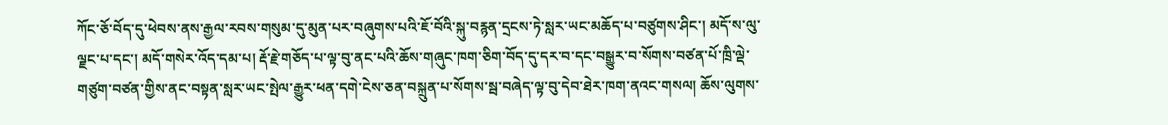ཀོང་ཅོ་བོད་དུ་ཕེབས་ནས་རྒྱལ་རབས་གསུམ་དུ་མུན་པར་བཞུགས་པའི་ཇོ་བོའི་སྐུ་བརྙན་དྲངས་ཏེ་སླར་ཡང་མཆོད་པ་བཙུགས་ཤིང་། མདོ་ས་ལུ་ལྗང་པ་དང་། མདོ་གསེར་འོད་དམ་པ། རྡོ་རྗེ་གཅོད་པ་ལྟ་བུ་ནང་པའི་ཆོས་གཞུང་ཁག་ཅིག་བོད་དུ་དར་བ་དང་བསྒྱུར་བ་སོགས་བཙན་པོ་ཁྲི་ལྡེ་གཙུག་བཙན་གྱིས་ནང་བསྟན་སླར་ཡང་སྤེལ་རྒྱུར་ཕན་དགེ་ངེས་ཅན་བསྐྲུན་པ་སོགས་སྦ་བཞེད་ལྟ་བུ་དེབ་ཐེར་ཁག་ནའང་གསལ། ཆོས་ལུགས་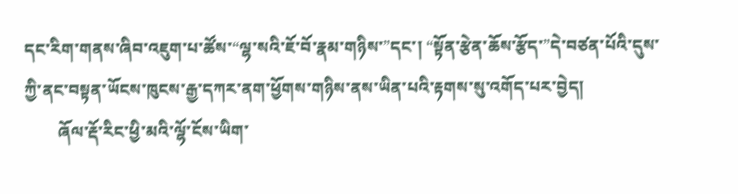དང་རིག་གནས་ཞིབ་འཇུག་པ་ཚོས་“ལྷ་སའི་ཇོ་བོ་རྣམ་གཉིས་”དང་། “སྟོན་རྩེན་ཆོས་རྩོད་”དེ་བཙན་པོའི་དུས་ཀྱི་ནང་བསྟན་ཡོངས་ཁུངས་རྒྱ་དཀར་ནག་ཕྱོགས་གཉིས་ནས་ཡིན་པའི་རྟགས་སུ་འགོད་པར་བྱེད།
        ཞོལ་རྡོ་རིང་ཕྱི་མའི་ལྷོ་ངོས་ཡིག་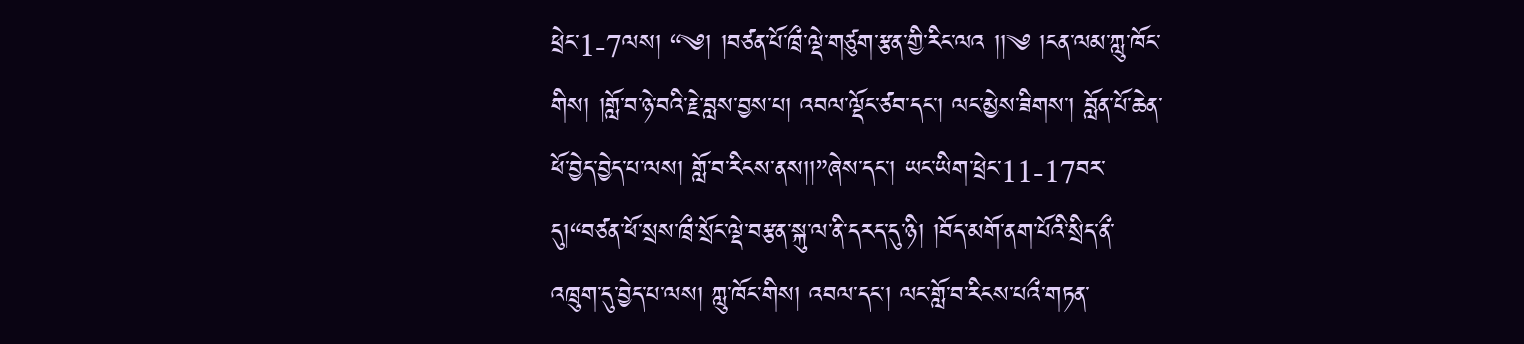ཕྲེང་1-7ལས། “༄། །བཙན་པོ་ཁྲྀ་ལྡེ་གཙུག་རྩན་གྱི་རིང་ལའ །།༄ །ངན་ལམ་ཀླུ་ཁོང་གིས། །གློ་བ་ཉེ་བའི་རྗེ་བླས་བྱས་པ། འབལ་ལྡོང་ཙབ་དང་། ལང་མྱེས་ཟིགས་། བློན་པོ་ཆེན་ཕོ་བྱེད་བྱེད་པ་ལས། གློ་བ་རིངས་ནས།།”ཞེས་དང་། ཡང་ཡིག་ཕྲེང་11-17བར་དུ།“བཙན་ཕོ་སྲས་ཁྲྀ་སྲོང་ལྡེ་བརྩན་སྐུ་ལ་ནི་དརད་དུ་ཉི། །བོད་མགོ་ནག་པོའི་སྲིད་ནྀ་འཁྲུག་དུ་བྱེད་པ་ལས། ཀླུ་ཁོང་གིས། འབལ་དང་། ལང་གློ་བ་རིངས་པའྀ་གཏན་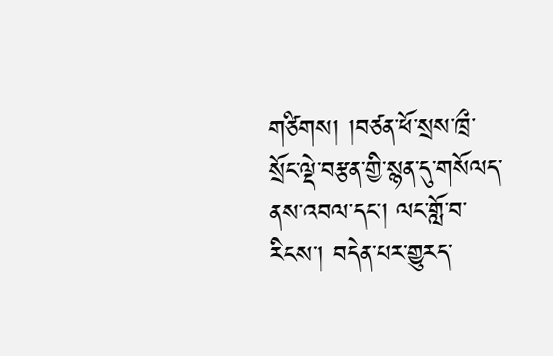གཙིགས། །བཙན་ཕོ་སྲས་ཁྲྀ་སྲོང་ལྡེ་བརྩན་གྱི་སྙན་དུ་གསོལད་ནས་འབལ་དང་། ལང་གློ་བ་རིངས་། བདེན་པར་གྱུརད་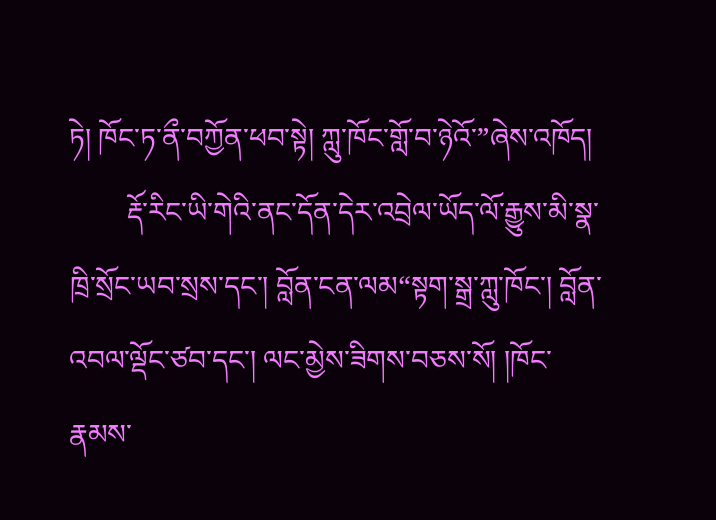ཏེ། ཁོང་ཏ་ནྀ་བཀྱོན་ཕབ་སྟེ། ཀླུ་ཁོང་གློ་བ་ཉེའོ་”ཞེས་འཁོད།
        རྡོ་རིང་ཡི་གེའི་ནང་དོན་དེར་འབྲེལ་ཡོད་ལོ་རྒྱུས་མི་སྣ་ཁྲི་སྲོང་ཡབ་སྲས་དང་། བློན་ངན་ལམ“སྟག་སྒྲ་ཀླུ་ཁོང་། བློན་འབལ་ལྡོང་ཙབ་དང་། ལང་མྱེས་ཟིགས་བཅས་སོ། །ཁོང་རྣམས་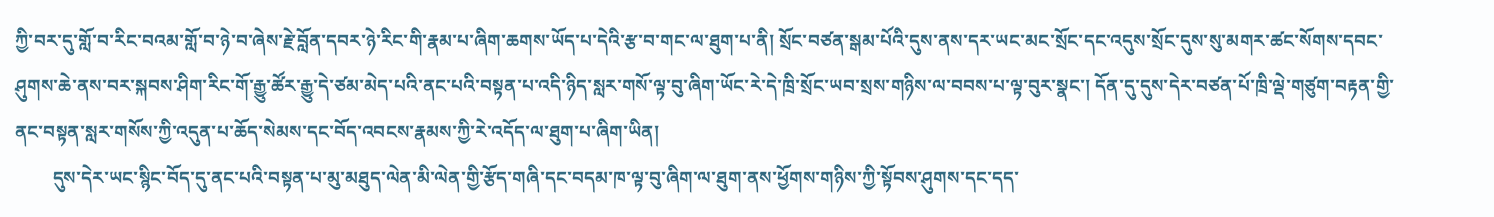ཀྱི་བར་དུ་གློ་བ་རིང་བའམ་གློ་བ་ཉེ་བ་ཞེས་རྗེ་བློན་དབར་ཉེ་རིང་གི་རྣམ་པ་ཞིག་ཆགས་ཡོད་པ་དེའི་རྩ་བ་གང་ལ་ཐུག་པ་ནི། སྲོང་བཙན་སྒམ་པོའི་དུས་ནས་དར་ཡང་མང་སྲོང་དང་འདུས་སྲོང་དུས་སུ་མགར་ཚང་སོགས་དབང་ཤུགས་ཆེ་ནས་བར་སྐབས་ཤིག་རིང་གོ་རྒྱུ་ཚོར་རྒྱུ་དེ་ཙམ་མེད་པའི་ནང་པའི་བསྟན་པ་འདི་ཉིད་སླར་གསོ་ལྟ་བུ་ཞིག་ཡོང་རེ་དེ་ཁྲི་སྲོང་ཡབ་སྲས་གཉིས་ལ་བབས་པ་ལྟ་བུར་སྣང་། དོན་དུ་དུས་དེར་བཙན་པོ་ཁྲི་ལྡེ་གཙུག་བརྟན་གྱི་ནང་བསྟན་སླར་གསོས་ཀྱི་འདུན་པ་ཆོད་སེམས་དང་བོད་འབངས་རྣམས་ཀྱི་རེ་འདོད་ལ་ཐུག་པ་ཞིག་ཡིན།
        དུས་དེར་ཡང་སྙིང་བོད་དུ་ནང་པའི་བསྟན་པ་མུ་མཐུད་ལེན་མི་ལེན་གྱི་རྩོད་གཞི་དང་བདམ་ཁ་ལྟ་བུ་ཞིག་ལ་ཐུག་ནས་ཕྱོགས་གཉིས་ཀྱི་སྟོབས་ཤུགས་དང་དད་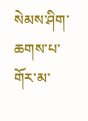སེམས་ཤིག་ཆགས་པ་གོར་མ་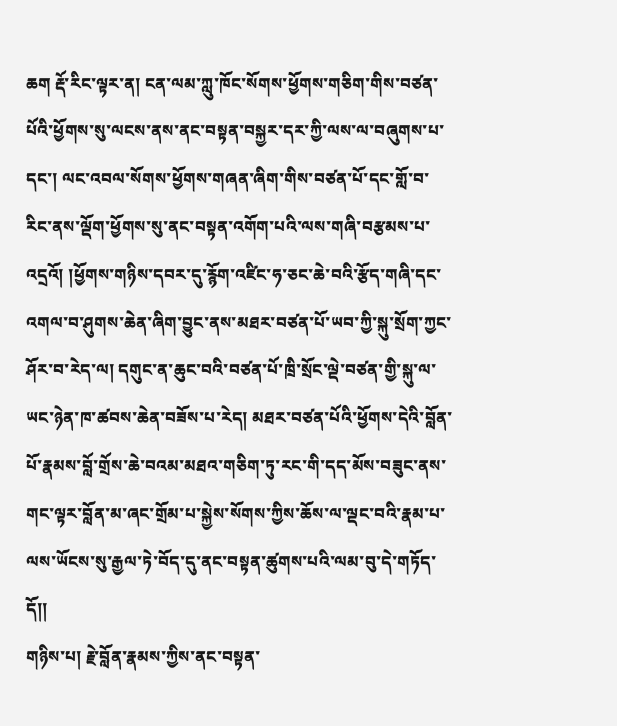ཆག རྡོ་རིང་ལྟར་ན། ངན་ལམ་ཀླུ་ཁོང་སོགས་ཕྱོགས་གཅིག་གིས་བཙན་པོའི་ཕྱོགས་སུ་ལངས་ནས་ནང་བསྟན་བསྐྱར་དར་ཀྱི་ལས་ལ་བཞུགས་པ་དང་། ལང་འབལ་སོགས་ཕྱོགས་གཞན་ཞིག་གིས་བཙན་པོ་དང་གློ་བ་རིང་ནས་ལྡོག་ཕྱོགས་སུ་ནང་བསྟན་འགོག་པའི་ལས་གཞི་བརྩམས་པ་འདྲའོ། །ཕྱོགས་གཉིས་དབར་དུ་རྙོག་འཛིང་ཧ་ཅང་ཆེ་བའི་རྩོད་གཞི་དང་འགལ་བ་ཤུགས་ཆེན་ཞིག་བྱུང་ནས་མཐར་བཙན་པོ་ཡབ་ཀྱི་སྐུ་སྲོག་ཀྱང་ཤོར་བ་རེད་ལ། དགུང་ན་ཆུང་བའི་བཙན་པོ་ཁྲི་སྲོང་ལྡེ་བཙན་གྱི་སྐུ་ལ་ཡང་ཉེན་ཁ་ཚབས་ཆེན་བཟོས་པ་རེད། མཐར་བཙན་པོའི་ཕྱོགས་དེའི་བློན་པོ་རྣམས་བློ་གྲོས་ཆེ་བའམ་མཐའ་གཅིག་ཏུ་རང་གི་དད་མོས་བཟུང་ནས་གང་ལྟར་བློན་མ་ཞང་གྲོམ་པ་སྐྱེས་སོགས་ཀྱིས་ཆོས་ལ་ལྡང་བའི་རྣམ་པ་ལས་ཡོངས་སུ་རྒྱལ་ཏེ་བོད་དུ་ནང་བསྟན་ཚུགས་པའི་ལམ་བུ་དེ་གཏོད་དོ།།
གཉིས་པ། རྗེ་བློན་རྣམས་ཀྱིས་ནང་བསྟན་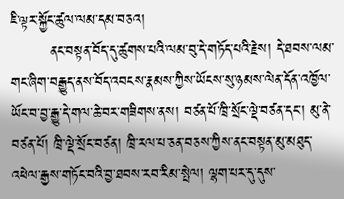ཇི་ལྟར་སྐྱོང་ཚུལ་ལམ་དམ་བཅའ།
        ནང་བསྟན་བོད་དུ་ཚུགས་པའི་ལམ་བུ་དེ་གཏོད་པའི་རྗེས། དེ་ཐབས་ལམ་གང་ཞིག་བརྒྱུད་ནས་བོད་འབངས་རྣམས་ཀྱིས་ཡོངས་སུ་ཉམས་ལེན་དོན་འཁྱོལ་ཡོང་བ་བྱ་རྒྱུ་དེ་གལ་ཆེ་བར་གཟིགས་ནས། བཙན་པོ་ཁྲི་སྲོང་ལྡེ་བཙན་དང་། མུ་ནེ་བཙན་པོ། ཁྲི་ལྡེ་སྲོང་བཙན། ཁྲི་རལ་པ་ཅན་བཅས་ཀྱིས་ནང་བསྟན་མུ་མཐུད་འཕེལ་རྒྱས་གཏོང་བའི་བྱ་ཐབས་རབ་རིམ་སྤེལ། ལྷག་པར་དུ་དུས་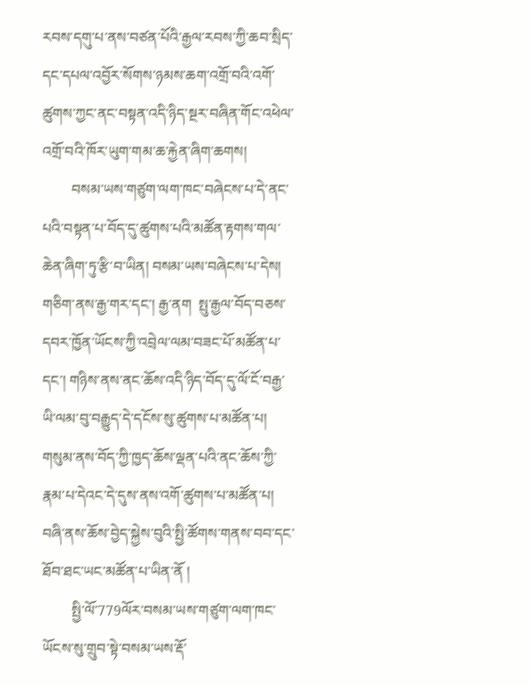རབས་དགུ་པ་ནས་བཙན་པོའི་རྒྱལ་རབས་ཀྱི་ཆབ་སྲིད་དང་དཔལ་འབྱོར་སོགས་ཉམས་ཆག་འགྲོ་བའི་འགོ་ཚུགས་ཀྱང་ནང་བསྟན་འདི་ཉིད་སྔར་བཞིན་གོང་འཕེལ་འགྲོ་བའི་ཁོར་ཡུག་གམ་ཆ་རྐྱེན་ཞིག་ཆགས།
        བསམ་ཡས་གཙུག་ལག་ཁང་བཞེངས་པ་དེ་ནང་པའི་བསྟན་པ་བོད་དུ་ཚུགས་པའི་མཚོན་རྟགས་གལ་ཆེན་ཞིག་ཏུ་རྩི་བ་ཡིན། བསམ་ཡས་བཞེངས་པ་དེས། གཅིག་ནས་རྒྱ་གར་དང་། རྒྱ་ནག  སྤུ་རྒྱལ་བོད་བཅས་དབར་ཁྱོན་ཡོངས་ཀྱི་འབྲེལ་ལམ་བཟང་པོ་མཚོན་པ་དང་། གཉིས་ནས་ནང་ཆོས་འདི་ཉིད་བོད་དུ་ལོ་ངོ་བརྒྱ་ཡི་ལམ་བུ་བརྒྱུད་དེ་དངོས་སུ་ཚུགས་པ་མཚོན་པ། གསུམ་ནས་བོད་ཀྱི་ཁྱད་ཆོས་ལྡན་པའི་ནང་ཆོས་ཀྱི་རྣམ་པ་དེའང་དེ་དུས་ནས་འགོ་ཚུགས་པ་མཚོན་པ། བཞི་ནས་ཆོས་བྱེད་སྐྱེས་བུའི་སྤྱི་ཚོགས་གནས་བབ་དང་ཐོབ་ཐང་ཡང་མཚོན་པ་ཡིན་ནོ །
        སྤྱི་ལོ་779ལོར་བསམ་ཡས་གཙུག་ལག་ཁང་ཡོངས་སུ་གྲུབ་སྟེ་བསམ་ཡས་རྡོ་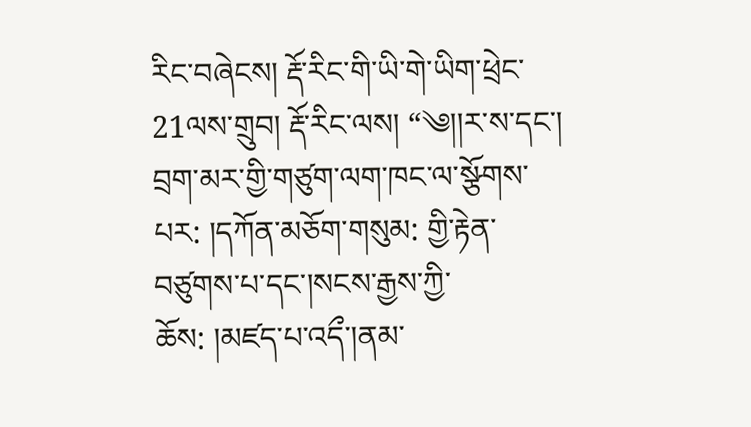རིང་བཞེངས། རྡོ་རིང་གི་ཡི་གེ་ཡིག་ཕྲེང་21ལས་གྲུབ། རྡོ་རིང་ལས། “༄།།ར་ས་དང་། བྲག་མར་གྱི་གཙུག་ལག་ཁང་ལ་སྩོགས་པར: །དཀོན་མཅོག་གསུམ: གྱི་རྟེན་བཙུགས་པ་དང་།སངས་རྒྱས་ཀྱི་ཆོས: །མཛད་པ་འདྀ་།ནམ་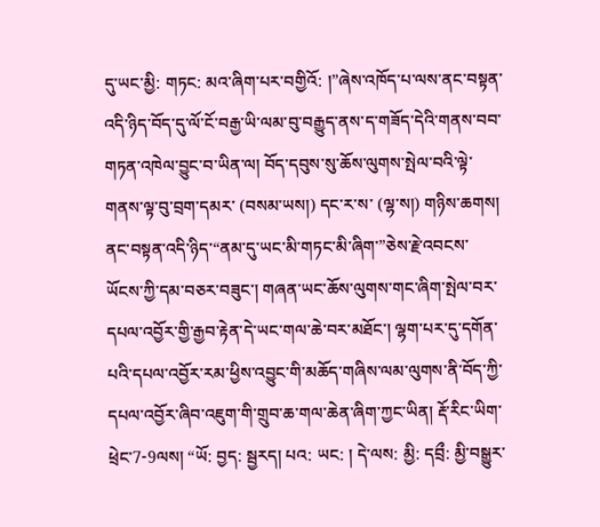དུ་ཡང་མྱི: གཏང: མའ་ཞིག་པར་བགྱིའོ: །”ཞེས་འཁོད་པ་ལས་ནང་བསྟན་འདི་ཉིད་བོད་དུ་ལོ་ངོ་བརྒྱ་ཡི་ལམ་བུ་བརྒྱུད་ནས་ད་གཟོད་དེའི་གནས་བབ་གཏན་འཁེལ་བྱུང་བ་ཡིན་ལ། བོད་དབུས་སུ་ཆོས་ལུགས་སྤེལ་བའི་ལྟེ་གནས་ལྟ་བུ་བྲག་དམར་ (བསམ་ཡས།) དང་ར་ས་ (ལྷ་ས།) གཉིས་ཆགས། ནང་བསྟན་འདི་ཉིད་“ནམ་དུ་ཡང་མི་གཏང་མི་ཞིག་”ཅེས་རྗེ་འབངས་ཡོངས་ཀྱི་དམ་བཅར་བཟུང་། གཞན་ཡང་ཆོས་ལུགས་གང་ཞིག་སྤེལ་བར་དཔལ་འབྱོར་གྱི་རྒྱབ་རྟེན་དེ་ཡང་གལ་ཆེ་བར་མཐོང་། ལྷག་པར་དུ་དགོན་པའི་དཔལ་འབྱོར་རམ་ཕྱིས་འབྱུང་གི་མཆོད་གཞིས་ལམ་ལུགས་ནི་བོད་ཀྱི་དཔལ་འབྱོར་ཞིབ་འཇུག་གི་གྲུབ་ཆ་གལ་ཆེན་ཞིག་ཀྱང་ཡིན། རྡོ་རིང་ཡིག་ཕྲེང་7-9ལས། “ཡོ: བྱད: སྦྱརད། པའ: ཡང: ། དེ་ལས: མྱི: དབྲྀ: མྱི་བསྒྱུར་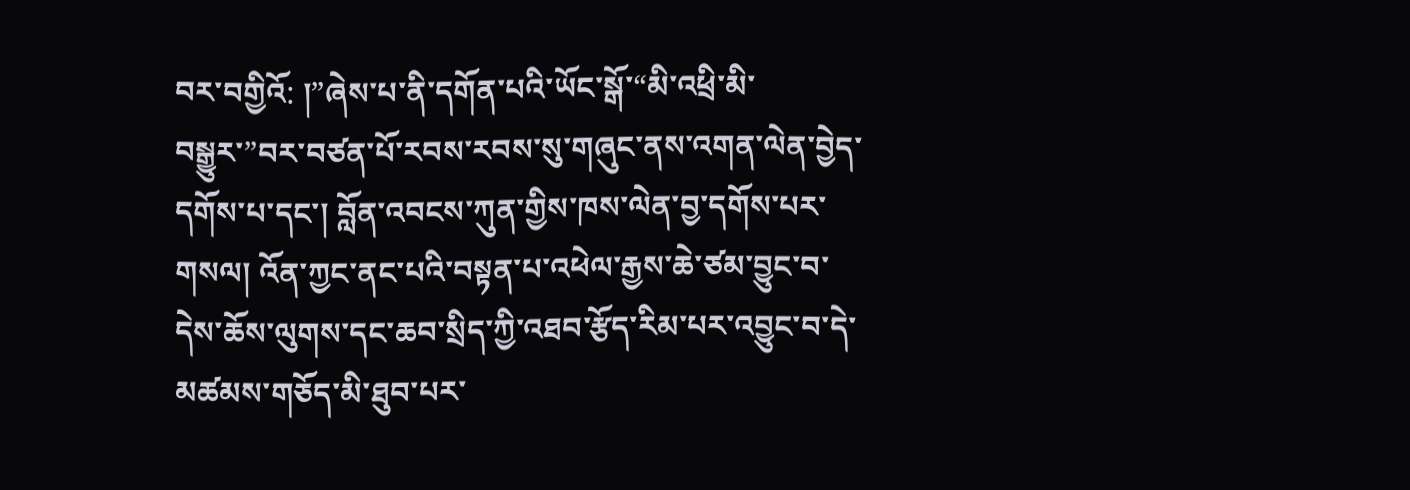བར་བགྱིའོ: །”ཞེས་པ་ནི་དགོན་པའི་ཡོང་སྒོ་“མི་འཕྲི་མི་བསྒྱུར་”བར་བཙན་པོ་རབས་རབས་སུ་གཞུང་ནས་འགན་ལེན་བྱེད་དགོས་པ་དང་། བློན་འབངས་ཀུན་གྱིས་ཁས་ལེན་བྱ་དགོས་པར་གསལ། འོན་ཀྱང་ནང་པའི་བསྟན་པ་འཕེལ་རྒྱས་ཆེ་ཙམ་བྱུང་བ་དེས་ཆོས་ལུགས་དང་ཆབ་སྲིད་ཀྱི་འཐབ་རྩོད་རིམ་པར་འབྱུང་བ་དེ་མཚམས་གཅོད་མི་ཐུབ་པར་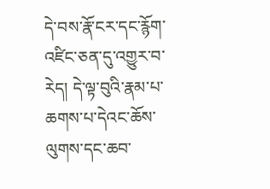དེ་བས་རྣོ་ངར་དང་རྙོག་འཛིང་ཅན་དུ་འགྱུར་བ་རེད། དེ་ལྟ་བུའི་རྣམ་པ་ཆགས་པ་དེའང་ཆོས་ལུགས་དང་ཆབ་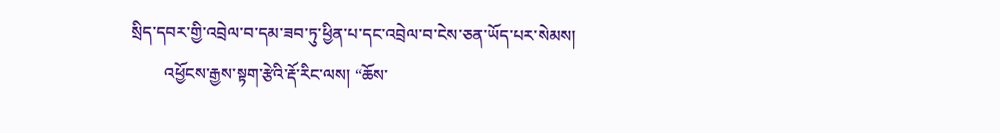སྲིད་དབར་གྱི་འབྲེལ་བ་དམ་ཟབ་ཏུ་ཕྱིན་པ་དང་འབྲེལ་བ་ངེས་ཅན་ཡོད་པར་སེམས།
        འཕྱོངས་རྒྱས་སྟག་རྩེའི་རྡོ་རིང་ལས། “ཆོས་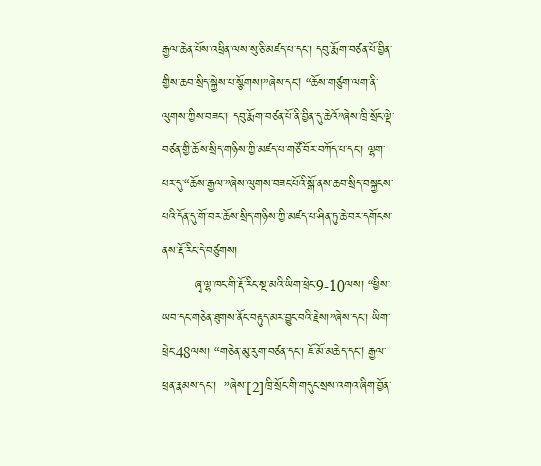རྒྱལ་ཆེན་པོས་འཕྲིན་ལས་སུ་ཅི་མཛད་པ་དང་། དབུ་རྨོག་བཙན་པོ་བྱིན་གྱིས་ཆབ་སྲིད་སྐྱེས་པ་སྩོགས།”ཞེས་དང། “ཆོས་གཙུག་ལག་ནི་ལུགས་ཀྱིས་བཟང་། དབུ་རྨོག་བཙན་པོ་ནི་བྱིན་དུ་ཆེའོ”ཞེས་ཁྲི་སྲོང་ལྡེ་བཙན་གྱི་ཆོས་སྲིད་གཉིས་ཀྱི་མཛད་པ་གཙོ་བོར་བཀོད་པ་དང་། ལྷག་པར་དུ་“ཆོས་རྒྱལ་”ཞེས་ལུགས་བཟང་པོའི་སྒོ་ནས་ཆབ་སྲིད་བསྐྱངས་པའི་དོན་དུ་གོ་བར་ཆོས་སྲིད་གཉིས་ཀྱི་མཛད་པ་ཤིན་ཏུ་ཆེ་བར་དགོངས་ནས་རྡོ་རིང་དེ་བཙུགས།
        ཞྭ་ལྷ་ཁང་གི་རྡོ་རིང་སྔ་མའི་ཡིག་ཕྲེང་9-10ལས། “ཕྱིས་ཡབ་དང་གཅེན་ཐུགས་ནོང་བརྟུད་མར་བྱུང་བའི་རྗེས།”ཞེས་དང་། ཡིག་ཕྲེང་48ལས། “གཅེན་མུ་རུག་བཙན་དང་། ཇོ་མོ་མཆེད་དང། རྒྱལ་ཕྲན་རྣམས་དང་།  ”ཞེས་[2]ཁྲི་སྲོང་གི་གདུང་སྲས་འགའ་ཞིག་བྱོན་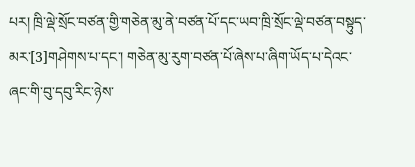པར། ཁྲི་ལྡེ་སྲོང་བཙན་གྱི་གཅེན་མུ་ནེ་བཙན་པོ་དང་ཡབ་ཁྲི་སྲོང་ལྡེ་བཙན་བསྟུད་མར་[3]གཤེགས་པ་དང་། གཅེན་མུ་རུག་བཙན་པོ་ཞེས་པ་ཞིག་ཡོད་པ་དེའང་ཞང་གི་བུ་དབུ་རིང་ཉེས་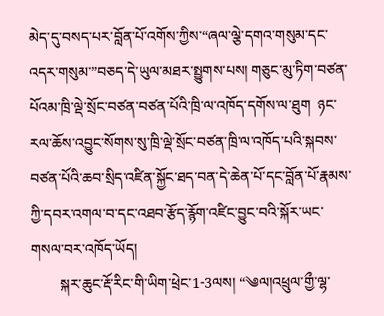མེད་དུ་བསད་པར་བློན་པོ་འགོས་ཀྱིས་“ཞལ་ལྕེ་དགའ་གསུམ་དང་འདར་གསུམ་”བཅད་དེ་ཡུལ་མཐར་སྤྱུགས་པས། གཅུང་མུ་ཏིག་བཙན་པོའམ་ཁྲི་ལྡེ་སྲོང་བཙན་བཙན་པོའི་ཁྲི་ལ་འཁོད་དགོས་ལ་ཐུག  ཉང་རལ་ཆོས་འབྱུང་སོགས་སུ་ཁྲི་ལྡེ་སྲོང་བཙན་ཁྲི་ལ་འཁོད་པའི་སྐབས་བཙན་པོའི་ཆབ་སྲིད་འཛིན་སྐྱོང་ཐད་བན་དེ་ཆེན་པོ་དང་བློན་པོ་རྣམས་ཀྱི་དབར་འགལ་བ་དང་འཐབ་རྩོད་རྙོག་འཛིང་བྱུང་བའི་སྐོར་ཡང་གསལ་བར་འཁོད་ཡོད།
        སྐར་ཆུང་རྡོ་རིང་གི་ཡིག་ཕྲེང་1-3ལས། “༄ལ།འཕྲུལ་གྱྀ་ལྷ་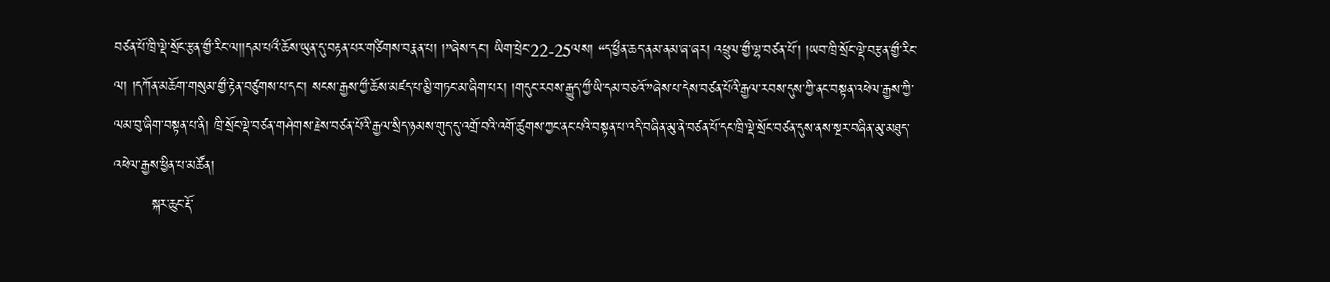བཙན་པོ་ཁྲི་ལྡེ་སྲོང་རྩན་གྱྀ་རིང་ལ།།དམ་པའྀ་ཆོས་ཡུན་དུ་བརྟན་པར་གཙིགས་བརྣན་པ། །”ཞེས་དང་། ཡིག་ཕྲེང་22-25ལས། “ད་ཕྱྀན་ཆད་ནམ་ནམ་ཞ་ཞར། འཕྲུལ་གྱྀ་ལྷ་བཙན་པོ་། །ཡབ་ཁྲི་སྲོང་ལྡེ་བརྩན་གྱྀ་རིང་ལ། །དཀོན་མཆོག་གསུམ་གྱྀ་རྟེན་བཙུགས་པ་དང་། སངས་རྒྱས་ཀྱྀ་ཆོས་མཛད་པ་མྱི་གཏང་མ་ཞིག་པར། །གདུང་རབས་རྒྱུད་ཀྱྀ་ཡི་དམ་བཅའོ་”ཞེས་པ་དེས་བཙན་པོའི་རྒྱལ་རབས་དུས་ཀྱི་ནང་བསྟན་འཕེལ་རྒྱས་ཀྱི་ལམ་བུ་ཞིག་བསྟན་པ་ནི། ཁྲི་སྲོང་ལྡེ་བཙན་གཤེགས་རྗེས་བཙན་པོའི་རྒྱལ་སྲིད་ཉམས་གུད་དུ་འགྲོ་བའི་འགོ་ཚུགས་ཀྱང་ནང་པའི་བསྟན་པ་འདི་བཞིན་མུ་ནེ་བཙན་པོ་དང་ཁྲི་ལྡེ་སྲོང་བཙན་དུས་ནས་སྔར་བཞིན་མུ་མཐུད་འཕེལ་རྒྱས་ཕྱིན་པ་མཚོན།
        སྐར་ཆུང་རྡོ་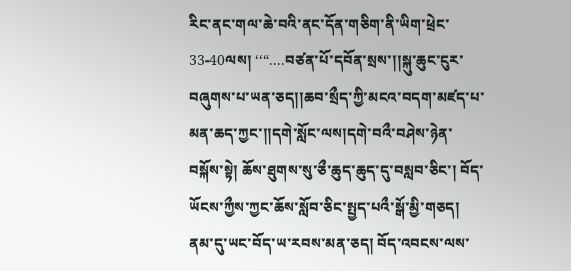རིང་ནང་གལ་ཆེ་བའི་ནང་དོན་གཅིག་ནི་ཡིག་ཕྲེང་33-40ལས། ‘‘“....བཙན་པོ་དབོན་སྲས་།།སྐུ་ཆུང་ངུར་བཞུགས་པ་ཡན་ཅད།།ཆབ་སྲྀད་ཀྱི་མངའ་བདག་མཛད་པ་མན་ཆད་ཀྱང་།།དགེ་སློང་ལས།དགེ་བའྀ་བཤེས་ཉེན་བསྐོས་སྟེ། ཆོས་ཐུགས་སུ་ཅྀ་ཆུད་ཆུད་དུ་བསླབ་ཅིང་། བོད་ཡོངས་ཀྱྀས་ཀྱང་ཆོས་སློབ་ཅིང་སྤྱད་པའྀ་སྒོ་མྱི་གཅད། ནམ་དུ་ཡང་བོད་ཡ་རབས་མན་ཅད། བོད་འབངས་ལས་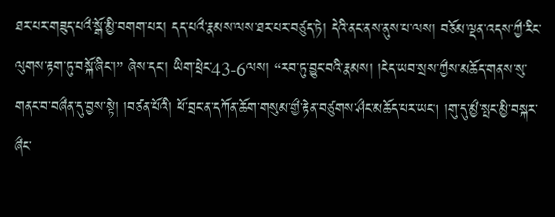ཐར་པར་གཟུད་པའྀ་སྒོ་མྱི་བགག་པར། དད་པའྀ་རྣམས་ལས་ཐར་པར་བཙུད་ཏེ། དེའི་ནང་ནས་ནུས་པ་ལས། བཅོམ་ལྡན་འདས་ཀྱྀ་རིང་ལུགས་རྟག་ཏུ་བསྐོ་ཞིང་།” ཞེས་དང་། ཡིག་ཕྲེང་43-6ལས། “རབ་ཏུ་བྱུང་བའི་རྣམས། །ངེད་ཡབ་སྲས་ཀྱྀས་མཆོད་གནས་སུ་གནང་བ་བཞྀན་དུ་བྱས་སྟེ། །བཙན་པོའི། ཕོ་བྲང་ན་དཀོན་ཆོག་གསུམ་གྱྀ་རྟེན་བཙུགས་ཤྀང་མཆོད་པར་ཡང། །གུ་དུ་མྱྀ་སྤང་མྱི་བསྐར་ཞྀང་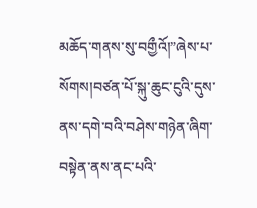མཆོད་གནས་སུ་བགྱྀའོ།”ཞེས་པ་སོགས།བཙན་པོ་སྐུ་ཆུང་ངུའི་དུས་ནས་དགེ་བའི་བཤེས་གཉེན་ཞིག་བསྟེན་ནས་ནང་པའི་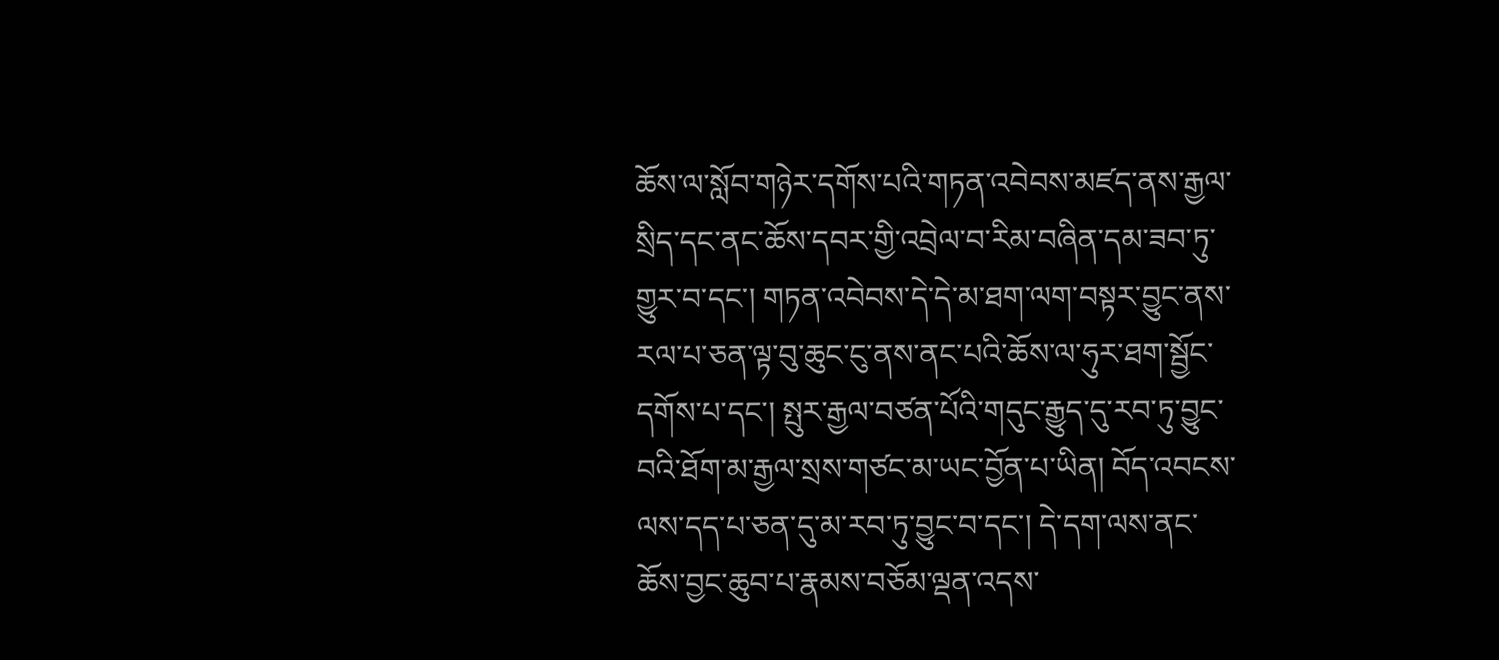ཆོས་ལ་སློབ་གཉེར་དགོས་པའི་གཏན་འབེབས་མཛད་ནས་རྒྱལ་སྲིད་དང་ནང་ཆོས་དབར་གྱི་འབྲེལ་བ་རིམ་བཞིན་དམ་ཟབ་ཏུ་གྱུར་བ་དང་། གཏན་འབེབས་དེ་དེ་མ་ཐག་ལག་བསྟར་བྱུང་ནས་རལ་པ་ཅན་ལྟ་བུ་ཆུང་ངུ་ནས་ནང་པའི་ཆོས་ལ་ཧུར་ཐག་སྦྱོང་དགོས་པ་དང་། སྤུར་རྒྱལ་བཙན་པོའི་གདུང་རྒྱུད་དུ་རབ་ཏུ་བྱུང་བའི་ཐོག་མ་རྒྱལ་སྲས་གཙང་མ་ཡང་བྱོན་པ་ཡིན། བོད་འབངས་ལས་དད་པ་ཅན་དུ་མ་རབ་ཏུ་བྱུང་བ་དང་། དེ་དག་ལས་ནང་ཆོས་བྱང་ཆུབ་པ་རྣམས་བཅོམ་ལྡན་འདས་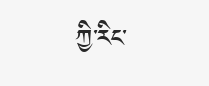ཀྱི་རིང་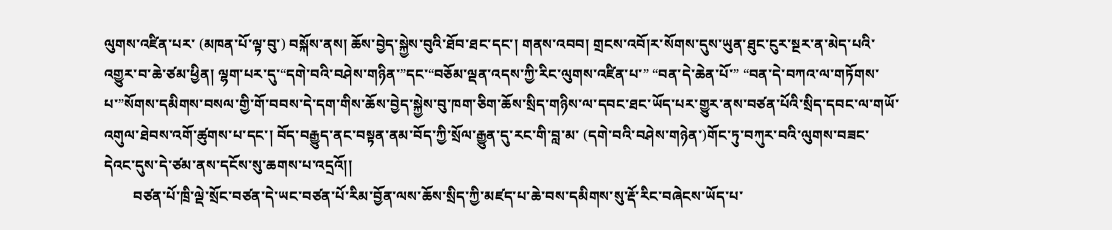ལུགས་འཛིན་པར་ (མཁན་པོ་ལྟ་བུ་) བསྐོས་ནས། ཆོས་བྱེད་སྐྱེས་བུའི་ཐོབ་ཐང་དང་། གནས་འབབ། གྲངས་འབོ།ར་སོགས་དུས་ཡུན་ཐུང་ངུར་སྔར་ན་མེད་པའི་འགྱུར་བ་ཆེ་ཙམ་ཕྱིན། ལྷག་པར་དུ་“དགེ་བའི་བཤེས་གཉིན་”དང་“བཅོམ་ལྡན་འདས་ཀྱི་རིང་ལུགས་འཛིན་པ་” “བན་དེ་ཆེན་པོ་” “བན་དེ་བཀའ་ལ་གཏོགས་པ་”སོགས་དམིགས་བསལ་གྱི་གོ་བབས་དེ་དག་གིས་ཆོས་བྱེད་སྐྱེས་བུ་ཁག་ཅིག་ཆོས་སྲིད་གཉིས་ལ་དབང་ཐང་ཡོད་པར་གྱུར་ནས་བཙན་པོའི་སྲིད་དབང་ལ་གཡོ་འགུལ་ཐེབས་འགོ་ཚུགས་པ་དང་། བོད་བརྒྱུད་ནང་བསྟན་ནམ་བོད་ཀྱི་སྲོལ་རྒྱུན་དུ་རང་གི་བླ་མ་ (དགེ་བའི་བཤེས་གཉེན་)གོང་ཏུ་བཀུར་བའི་ལུགས་བཟང་དེའང་དུས་དེ་ཙམ་ནས་དངོས་སུ་ཆགས་པ་འདྲའོ།།
        བཙན་པོ་ཁྲི་ལྡེ་སྲོང་བཙན་དེ་ཡང་བཙན་པོ་རིམ་བྱོན་ལས་ཆོས་སྲིད་ཀྱི་མཛད་པ་ཆེ་བས་དམིགས་སུ་རྡོ་རིང་བཞེངས་ཡོད་པ་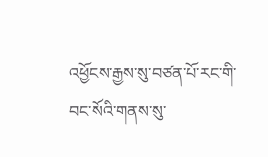འཕྱོངས་རྒྱས་སུ་བཙན་པོ་རང་གི་བང་སོའི་གནས་སུ་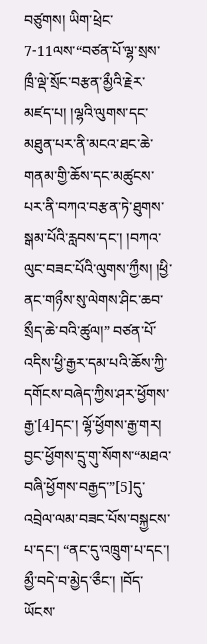བཙུགས། ཡིག་ཕྲེང་7-11ལས་“བཙན་པོ་ལྷ་སྲས་ཁྲྀ་ལྡེ་སྲོང་བརྩན་མྱྀའི་རྗེར་མཛད་པ། །ལྷའི་ལུགས་དང་མཐུན་པར་ནི་མངའ་ཐང་ཆེ་གནམ་གྱི་ཆོས་དང་མཚུངས་པར་ནི་བཀའ་བརྩན་ཏེ་ཐུགས་སྒམ་པོའི་རླབས་དང་། །བཀའ་ལུང་བཟང་པོའི་ལུགས་ཀྱྀས། །ཕྱི་ནང་གཉྀས་སུ་ལེགས་ཤིང་ཆབ་སྲྀད་ཆེ་བའི་ཚུལ།” བཙན་པོ་འདིས་ཕྱི་རྒྱར་དམ་པའི་ཆོས་ཀྱི་དགོངས་བཞེད་ཀྱིས་ཤར་ཕྱོགས་རྒྱ་[4]དང་། ལྷོ་ཕྱོགས་རྒྱ་གར། བྱང་ཕྱོགས་དྲུ་གུ་སོགས་“མཐའ་བཞི་ཕྱོགས་བརྒྱད་”[5]དུ་འབྲེལ་ལམ་བཟང་པོས་བསྐྱངས་པ་དང་། “ནང་དུ་འཁྲུག་པ་དང་། མྱྀ་བདེ་བ་མྱེད་ཅྀང་། །བོད་ཡོངས་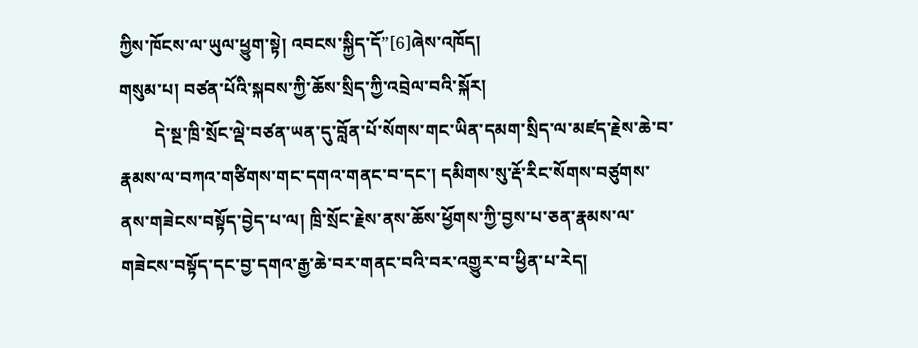ཀྱིས་ཁོངས་ལ་ཡུལ་ཕྱུག་སྟེ། འབངས་སྐྱིད་དོ”[6]ཞེས་འཁོད།
གསུམ་པ། བཙན་པོའི་སྐབས་ཀྱི་ཆོས་སྲིད་ཀྱི་འབྲེལ་བའི་སྐོར།
        དེ་སྔ་ཁྲི་སྲོང་ལྡེ་བཙན་ཡན་དུ་བློན་པོ་སོགས་གང་ཡིན་དམག་སྲིད་ལ་མཛད་རྗེས་ཆེ་བ་རྣམས་ལ་བཀའ་གཙིགས་གང་དགའ་གནང་བ་དང་། དམིགས་སུ་རྡོ་རིང་སོགས་བཙུགས་ནས་གཟེངས་བསྟོད་བྱེད་པ་ལ། ཁྲི་སྲོང་རྗེས་ནས་ཆོས་ཕྱོགས་ཀྱི་བྱས་པ་ཅན་རྣམས་ལ་གཟེངས་བསྟོད་དང་བྱ་དགའ་རྒྱ་ཆེ་བར་གནང་བའི་བར་འགྱུར་བ་ཕྱིན་པ་རེད།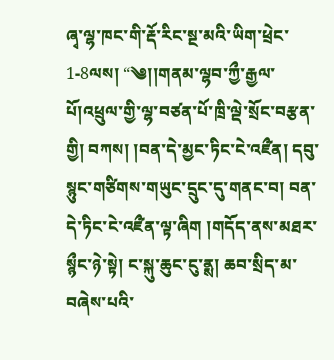ཞྭ་ལྷ་ཁང་གི་རྡོ་རིང་སྔ་མའི་ཡིག་ཕྲེང་1-8ལས། “༄།།གནམ་ལྷབ་ཀྱྀ་རྒྱལ་པོ།འཕྲུལ་གྱི་ལྷ་བཙན་པོ་ཁྲི་ལྡེ་སྲོང་བརྩན་གྱི། བཀས། །བན་དེ་མྱང་ཏིང་ངེ་འཛྀན། དབུ་སྙུང་གཙིགས་གཡུང་དྲུང་དུ་གནང་བ། བན་དེ་ཏིང་ངེ་འཛྀན་ལྟ་ཞིག །གདོད་ནས་མཐར་སྙྀང་ཉེ་སྟེ། ང་སྐུ་ཆུང་ངུ་ནྶ། ཆབ་སྲིད་མ་བཞེས་པའི་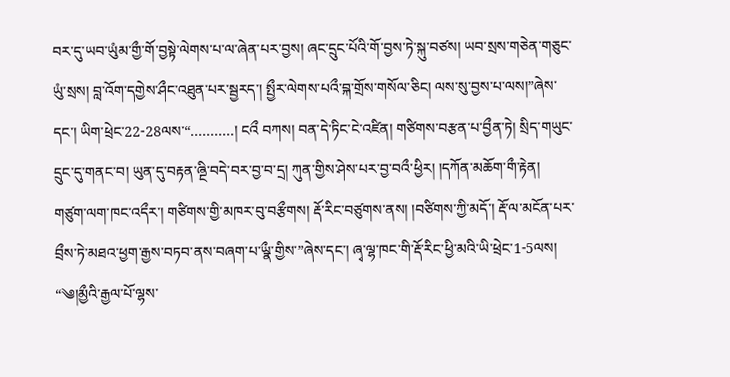བར་དུ་ཡབ་ཡུཾམ་གྱྀ་གོ་བྱསྟེ་ལེགས་པ་ལ་ཞེན་པར་བྱས། ཞང་དྲུང་པོའི་གོ་བྱས་ཏེ་སྐུ་བཙས། ཡབ་སྲས་གཅེན་གཅུང་ཡུཾ་སྲས། བླ་འོག་དགྱེས་ཤྀང་འཐུན་པར་སྦྱརད་། སྤྱྀར་ལེགས་པའྀ་བྐ་གྲོས་གསོལ་ཅིང། ལས་སུ་བྱས་པ་ལས།”ཞེས་དང་། ཡིག་ཕྲེང་22-28ལས་“...........། ངའྀ བཀས། བན་དེ་ཏིང་ངེ་འཛིན། གཙིགས་བརྩན་པ་བྱྀན་ཏེ། སྲིད་གཡུང་དྲུང་དུ་གནང་བ། ཡུན་དུ་བརྟན་ཞྔི་བདེ་བར་བྱ་བ་དྲ། ཀུན་གྱིས་ཤེས་པར་བྱ་བའྀ་ཕྱིར། །དཀོན་མཆོག་གྀ་རྟེན། གཙུག་ལག་ཁང་འདྀར་། གཙིགས་གྱི་མཁར་བུ་བརྩྀགས། རྡོ་རིང་བཙུགས་ནས། །བཙིགས་ཀྱི་མདོ་། རྡོ་ལ་མངོན་པར་བྲྀས་ཏེ་མཐའ་ཕྱག་རྒྱས་བཏབ་ནས་བཞག་པ་ཡྣྀ་གྱིས་”ཞེས་དང་། ཞྭ་ལྷ་ཁང་གི་རྡོ་རིང་ཕྱི་མའི་ཡི་ཕྲེང་1-5ལས། “༄།མྱྀའི་རྒྱལ་པོ་ལྷས་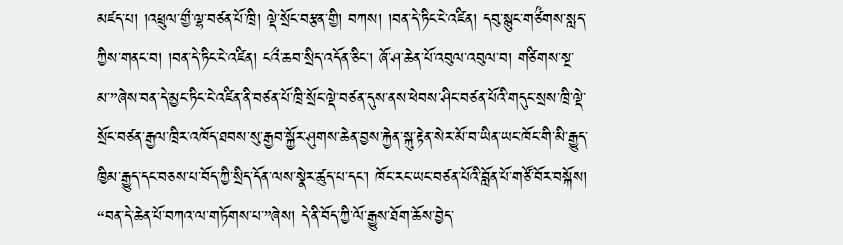མཛད་པ། །འཕྲུལ་གྱྀ་ལྷ་བཙན་པོ་ཁྲི། ལྡེ་སྲོང་བརྩན་གྱི། བཀས། །བན་དེ་ཏིང་ངེ་འཛིན། དབུ་སྙུང་གཙྀགས་སླད་ཀྱིས་གནང་བ། །བན་དེ་ཏིང་ངེ་འཛིན། ངའྀ་ཆབ་སྲིད་འདོན་ཅིང་། ཞོ་ཤ་ཆེན་པོ་འབུལ་འབུལ་བ། གཙིགས་སྔ་མ་”ཞེས་བན་དེ་མྱང་ཏིང་ངེ་འཛིན་ནི་བཙན་པོ་ཁྲི་སྲོང་ལྡེ་བཙན་དུས་ནས་ཕེབས་ཤིང་བཙན་པོའི་གདུང་སྲས་ཁྲི་ལྡེ་སྲོང་བཙན་རྒྱལ་ཁྲིར་འཁོད་ཐབས་སུ་རྒྱབ་སྐྱོར་ཤུགས་ཆེན་བྱས་རྐྱེན་སྐུ་རྟེན་སེར་མོ་བ་ཡིན་ཡང་ཁོང་གི་མི་རྒྱུད་ཁྱིམ་རྒྱུད་དང་བཅས་པ་བོད་ཀྱི་སྲིད་དོན་ལས་སྣེར་ཚུད་པ་དང་། ཁོང་རང་ཡང་བཙན་པོའི་བློན་པོ་གཙོ་བོར་བསྐོས། “བན་དེ་ཆེན་པོ་བཀའ་ལ་གཏོགས་པ་”ཞེས། དེ་ནི་བོད་ཀྱི་ལོ་རྒྱུས་ཐོག་ཆོས་བྱེད་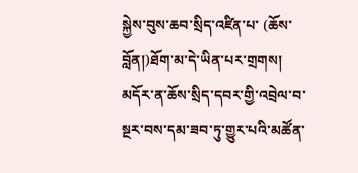སྐྱེས་བུས་ཆབ་སྲིད་འཛིན་པ་ (ཆོས་བློན།)ཐོག་མ་དེ་ཡིན་པར་གྲགས། མདོར་ན་ཆོས་སྲིད་དབར་གྱི་འབྲེལ་བ་སྔར་བས་དམ་ཟབ་ཏུ་གྱུར་པའི་མཚོན་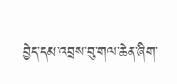བྱེད་དམ་འབྲས་བུ་གལ་ཆེན་ཞིག་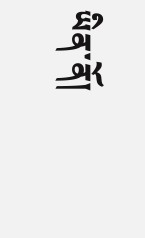ཡིན་ནོ།